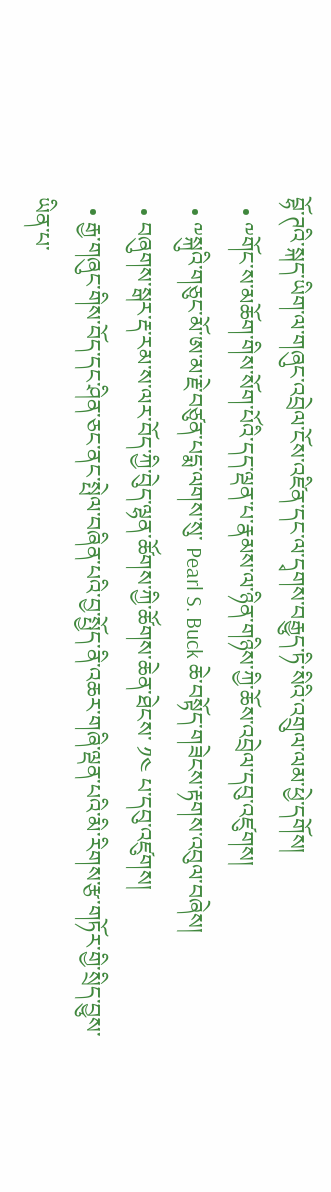བྷོ་ཊའི་སྐད་ཡིག་ལ་གཞུང་འབྲེལ་ངོས་འཛིན་དང་ལ་དྭགས་བརྒྱུད་ཏི་སིའི་འགྲུལ་ལམ་ཕྱེ་དགོས།
  • ༸གོང་ས་མཆོག་གིས་སོག་པོའི་དད་ལྡན་པ་རྣམས་ལ་ཉིན་གཉིས་ཀྱི་ཆོས་འབྲེལ་དབུ་འཛུགས།
  • ༸སྐུའི་གཅུང་མོ་ཨ་མ་རྗེ་བཙུན་པདྨ་ལགས་སུ་ Pearl S. Buck ཆེ་བསྟོད་གཟེངས་རྟགས་འབུལ་བཞེས།
  • བཞུགས་སྒར་རྡ་རམ་ས་ལར་བོད་ཀྱི་བེུད་ལྷན་ཚོགས་ཀྱི་ཚོགས་ཆེན་ཐེངས་ ༡༤ པ་དབུ་འཛུགས།
  • རྒྱ་གཞུང་གིས་བོད་དང་ཤིན་ཅང་ནང་སྤེལ་བཞིན་པའི་བྱ་སྤྱོད་ནི་འཆར་གཞི་ལྡན་པའི་མི་རིགས་རྩ་གཏོར་གྱི་སྲིད་བྱུས་ཡིན་པ་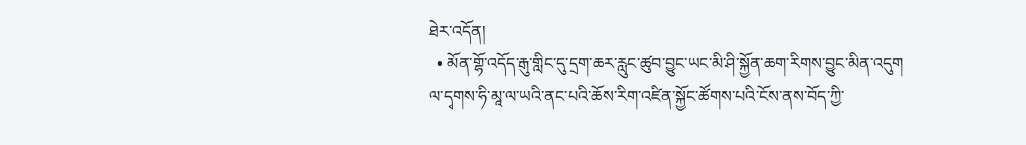ཐེར་འདོན།
  • མོན་གྷོ་འདོད་རྒུ་གླིང་དུ་དྲག་ཆར་རླུང་ཚུབ་བྱུང་ཡང་མི་ཤི་སྐྱོན་ཆག་རིགས་བྱུང་མིན་འདུག
ལ་དྭགས་ཧི་མཱ་ལ་ཡའི་ནང་པའི་ཆོས་རིག་འཛིན་སྐྱོང་ཚོགས་པའི་ངོས་ནས་བོད་ཀྱི་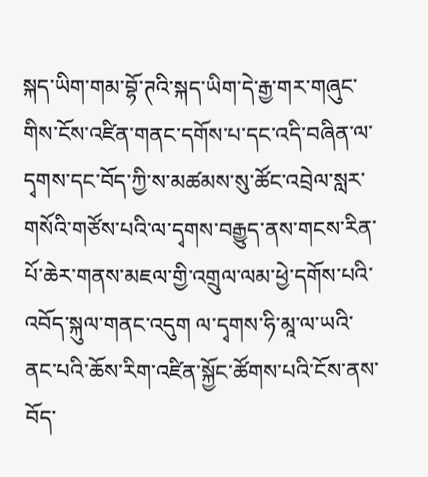སྐད་ཡིག་གམ་བྷོ་ཊའི་སྐད་ཡིག་དེ་རྒྱ་གར་གཞུང་གིས་ངོས་འཛིན་གནང་དགོས་པ་དང་འདི་བཞིན་ལ་དྭགས་དང་བོད་ཀྱི་ས་མཚམས་སུ་ཚོང་འབྲེལ་སླར་གསོའི་གཙོས་པའི་ལ་དྭགས་བརྒྱུད་ནས་གངས་རིན་པོ་ཆེར་གནས་མཇལ་གྱི་འགྲུལ་ལམ་ཕྱེ་དགོས་པའི་འབོད་སྐུལ་གནང་འདུག ལ་དྭགས་ཧི་མཱ་ལ་ཡའི་ནང་པའི་ཆོས་རིག་འཛིན་སྐྱོང་ཚོགས་པའི་ངོས་ནས་བོད་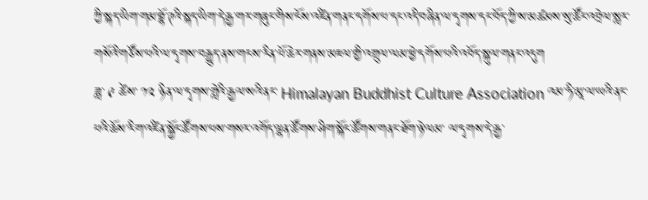ཀྱི་སྐད་ཡིག་གམ་བྷོ་ཊའི་སྐད་ཡིག་དེ་རྒྱ་གར་གཞུང་གིས་ངོས་འཛིན་གནང་དགོས་པ་དང་འདི་བཞིན་ལ་དྭགས་དང་བོད་ཀྱི་ས་མཚམས་སུ་ཚོང་འབྲེལ་སླར་གསོའི་གཙོས་པའི་ལ་དྭགས་བརྒྱུད་ནས་གངས་རིན་པོ་ཆེར་གནས་མཇལ་གྱི་འགྲུལ་ལམ་ཕྱེ་དགོས་པའི་འབོད་སྐུལ་གནང་འདུག
ཟླ་ ༩ ཚེས་ ༡༢ ཉིན་ལ་དྭགས་གླེའི་རྒྱལ་སའི་ནང་ Himalayan Buddhist Culture Association འམ་ཧི་མཱ་ལ་ཡའི་ནང་པའི་ཆོས་རིག་འཛིན་སྐྱོང་ཚོགས་པས་གསར་འགོད་ལྷན་ཚོགས་ཤིག་སྐོང་ཚོགས་གནང་ཐོག་ཉེ་ལམ་ ལ་དྭགས་དེ་རྒྱ་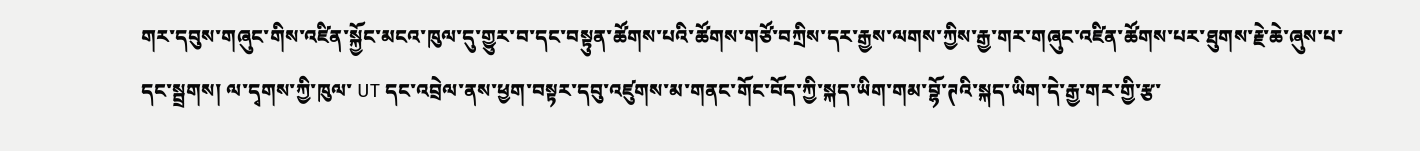གར་དབུས་གཞུང་གིས་འཛིན་སྐྱོང་མངའ་ཁུལ་དུ་གྱུར་བ་དང་བསྟུན་ཚོགས་པའི་ཚོགས་གཙོ་བཀྲིས་དར་རྒྱས་ལགས་ཀྱིས་རྒྱ་གར་གཞུང་འཛིན་ཚོགས་པར་ཐུགས་རྗེ་ཆེ་ཞུས་པ་དང་སྦྲགས། ལ་དྭགས་ཀྱི་ཁུལ་ UT དང་འབྲེལ་ནས་ཕྱག་བསྟར་དབུ་འཛུགས་མ་གནང་གོང་བོད་ཀྱི་སྐད་ཡིག་གམ་བྷོ་ཊའི་སྐད་ཡིག་དེ་རྒྱ་གར་གྱི་རྩ་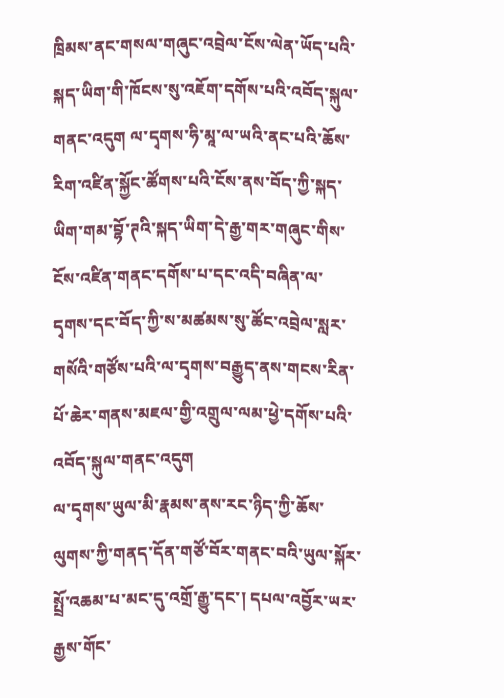ཁྲིམས་ནང་གསལ་གཞུང་འབྲེལ་ངོས་ལེན་ཡོད་པའི་སྐད་ཡིག་གི་ཁོངས་སུ་འཇོག་དགོས་པའི་འབོད་སྐུལ་གནང་འདུག ལ་དྭགས་ཧི་མཱ་ལ་ཡའི་ནང་པའི་ཆོས་རིག་འཛིན་སྐྱོང་ཚོགས་པའི་ངོས་ནས་བོད་ཀྱི་སྐད་ཡིག་གམ་བྷོ་ཊའི་སྐད་ཡིག་དེ་རྒྱ་གར་གཞུང་གིས་ངོས་འཛིན་གནང་དགོས་པ་དང་འདི་བཞིན་ལ་དྭགས་དང་བོད་ཀྱི་ས་མཚམས་སུ་ཚོང་འབྲེལ་སླར་གསོའི་གཙོས་པའི་ལ་དྭགས་བརྒྱུད་ནས་གངས་རིན་པོ་ཆེར་གནས་མཇལ་གྱི་འགྲུལ་ལམ་ཕྱེ་དགོས་པའི་འབོད་སྐུལ་གནང་འདུག
ལ་དྭགས་ཡུལ་མི་རྣམས་ནས་རང་ཉིད་ཀྱི་ཆོས་ལུགས་ཀྱི་གནད་དོན་གཙོ་བོར་གནང་བའི་ཡུལ་སྐོར་སྤྲོ་འཆམ་པ་མང་དུ་འགྲོ་རྒྱུ་དང་། དཔལ་འབྱོར་ཡར་རྒྱས་གོང་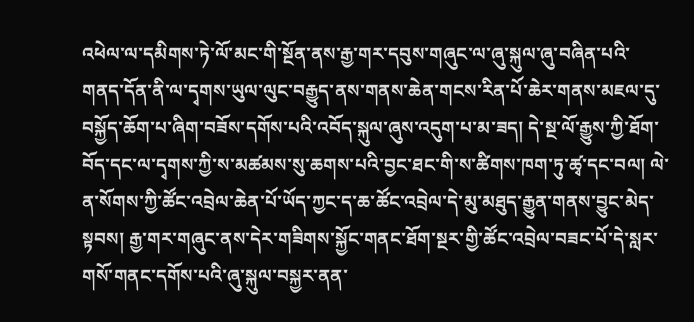འཕེལ་ལ་དམིགས་ཏེ་ལོ་མང་གི་སྔོན་ནས་རྒྱ་གར་དབུས་གཞུང་ལ་ཞུ་སྐུལ་ཞུ་བཞིན་པའི་གནད་དོན་ནི་ལ་དྭགས་ཡུལ་ལུང་བརྒྱུད་ནས་གནས་ཆེན་གངས་རིན་པོ་ཆེར་གནས་མཇལ་དུ་བསྐྱོད་ཆོག་པ་ཞིག་བཟོས་དགོས་པའི་འབོད་སྐུལ་ཞུས་འདུག་པ་མ་ཟད། དེ་སྔ་ལོ་རྒྱུས་ཀྱི་ཐོག་བོད་དང་ལ་དྭགས་ཀྱི་ས་མཚམས་སུ་ཆགས་པའི་བྱང་ཐང་གི་ས་ཚིགས་ཁག་ཏུ་ཚྭ་དང་བལ། ལེ་ན་སོགས་ཀྱི་ཚོང་འབྲེལ་ཆེན་པོ་ཡོད་ཀྱང་ད་ཆ་ཚོང་འབྲེལ་དེ་མུ་མཐུད་རྒྱུན་གནས་བྱུང་མེད་སྟབས། རྒྱ་གར་གཞུང་ནས་དེར་གཟིགས་སྐྱོང་གནང་ཐོག་སྔར་གྱི་ཚོང་འབྲེལ་བཟང་པོ་དེ་སླར་གསོ་གནང་དགོས་པའི་ཞུ་སྐུལ་བསྐྱར་ནན་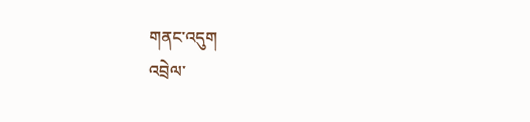གནང་འདུག
འབྲེལ་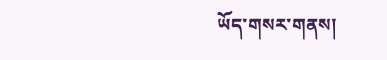ཡོད་གསར་གནས།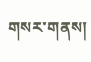གསར་གནས།